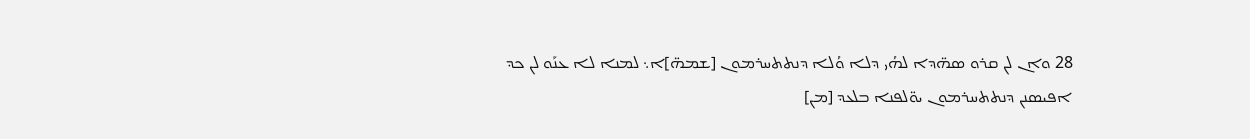28 ܘܐܢ ܠܢ ܩܪܘ ܣܗ̈ܕܐ ܠܗܳܝ ܕܠܐ ܘܳܠܐ ܕܢܬܬܚܪܡܘܢ [ܫܡܗ̈]ܐ܆ ܠܡܢܐ ܠܐ ܥܢܰܘ ܠܢ ܟܕ ܐܦܝܣܢܢ ܕܢܬܬܚܪܡܘܢ ܝܘ̈ܠܦܢܐ ܒܠܥܕ [ܡܢ]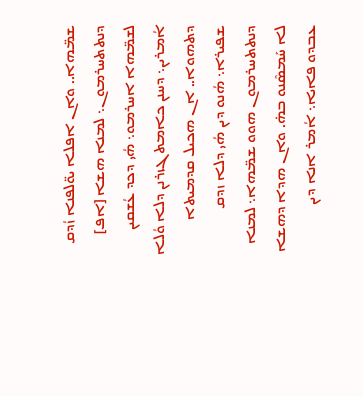ܫܡ̈ܗܐ.. ܘܐܢ ܐܦܠܐ ܝܘ̈ܠܦܢܐ ܙܳܕܩ ܕܢܬܬܚܪܡܘܢ܆ ܠܡܢܐ ܗܫܐ [ܐܦ] ܠܫܡ̈ܗܐ ܐܚܪܡܘ܆ ܗܳܝ ܕܟܕ ܥܳܫܩܝܢ ܐܳܡܪܝܢ܆ ܕܚܢܢ ܟܐܡܬ ܓܙܪܢܢ ܕܠܐ ܘܳܠܐ ܕܬܗܘܐ.. ܐܢ ܗܟܝܠ ܩܕܡܝܬܐ ܫܦܝܪܐ܆ ܗܳܢܘ ܕܝܢ ܗܳܝ ܕܠܐ ܙܕܩ ܕܢܬܬܚܪܡܘܢ ܗܘܘ ܫܡ̈ܗܐ܆ ܠܡܢܐ ܠܐ ܚܰܡܣܶܢܘ ܒܗ̇. ܘܐܢ ܗܕܐ ܕܗܫܐ ܥܒܕܘ ܦܐܝܐ܆ ܐܳܡܪ ܐܢܐ ܕܝܢ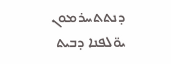ܕܢܬܬܚܪܡܘܢ ܝܘ̈ܠܦܢܐ ܕܒܝܬ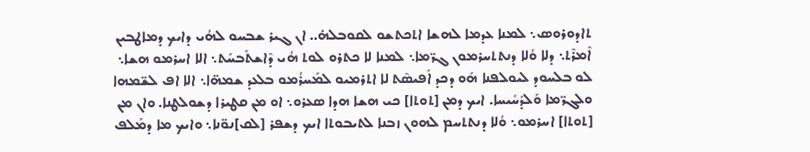ܬܐܕܘܪܘܣ܆ ܠܡܢܐ ܥܕܡܐ ܠܗܫܐ ܐܬܟܬܫܘ ܠܩܘܒܠܗ̇.. ܐܢ ܓܝܪ ܫܒܚܘ ܠܗܳܝ ܕܐܝܟ ܕܡܐܛܒܝܢ ܐܶܡܪܶܬ܆ ܕܠܐ ܘܳܠܐ ܕܢܬܬܚܪܡܘܢ ܓܖ̈ܡܐ܆ ܠܡܢܐ ܠܐ ܟܬܪܘ ܠܘܬ ܗܳܝ ܕܶܐܫܬܰܒܚܰܬ܆ ܐܠܐ ܐܚܪܡܘ ܗܫܐ܆ ܠܘ ܒܠܚܘܕ ܠܝܘܠܦܢܐ ܗܰܘ ܕܟܕ ܐܰܦܝܣܶܬ ܠܐ ܐܬܪܡܝܘ ܠܡܰܚܪܳܡܘ ܒܠܥܕ ܫܡܗ̈ܐ܆ ܐܠܐ ܐܦ ܠܫ̈ܡܗܐ ܘܠܓܖ̈ܡܐ ܘܰܠܕܰܚܺܝܚܐ. ܐܝܟ ܕܡܢ [ܬܘܬܐ] ܟܝ ܗܫܐ ܗܕܐ ܣܥܪܘ܆ ܐܘ ܡܢ ܩܛܝܪܐ ܕܫܘܠܛܢܐ. ܘܐܢ ܡܢ [ܬܘܬܐ] ܐܚܪܡܘ܆ ܘܳܠܐ ܕܢܬܬܚܡ ܠܗܘܢ ܙܒܢܐ ܠܬܝܒܘܬܐ ܐܝܟ ܕܫܦܪ [ܠܩ]ܢܘ̈ܢܐ܆ ܘܐܝܟ ܡܐ ܕܡܰܠܦ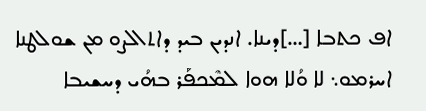ܐܦ ܟܬܒܐ […]ܕܝܢܐ. ܐܢܕܝܢ ܒܝܕ ܕܐܬܐܠܨܘ ܡܢ ܫܘܠܛܢܐ ܐܚܪܡܘ܆ ܠܐ ܘܳܠܐ ܗܘܐ ܠܡܶܟܦܰܪ ܒܗܳܝ ܕܚܫܝܒܐ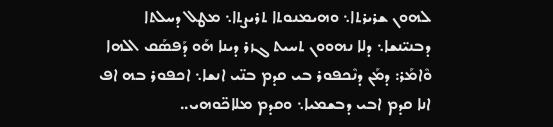ܠܗܘܢ ܫܪܝܪܬܐ܆ ܘܗܝܡܢܘܬܐ ܬܪܝܨܬܐ܆ ܡܛܠ ܕܚܠܬܐ ܕܒܢܝ̈ܢܫܐ܆ ܕܠܐ ܢܗܘܘܢ ܬܚܝܬ ܓܙܪ ܕܝܢܐ ܗܰܘ ܕܰܦܣܰܩ ܐܠܗܐ ܘܶܐܡܰܪ: ܕܡܰܢ ܕܢܶܟܦܘܪ ܒܝ ܩܕܡ ܒܢ̈ܝ ܐܢܫܐ܆ ܐܟܦܘܪ ܒܗ ܐܦ ܐܢܐ ܩܕܡ ܐܒܝ ܕܒܫܡܝܐ܆ ܘܩܕܡ ܡܠܐܟ̈ܘܗܝ..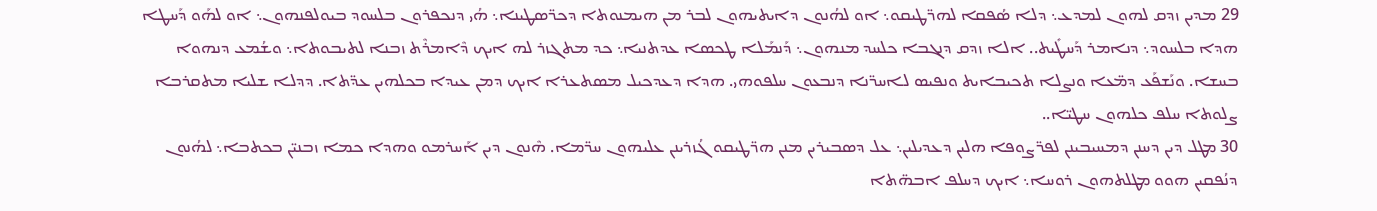29 ܡܕܝܢ ܙܕܩ ܠܗܘܢ ܠܡܕܥ܆ ܕܠܐ ܣܳܦܩܐ ܠܗܖ̈ܛܝܩܘ܆ ܐܘ ܠܗܳܢܘܢ ܕܐܝܬܝܗܘܢ ܠܒܪ ܡܢ ܗܝܡܢܘܬܐ ܕܟܖ̈ܣܛܝܢܐ܆ ܗܳܝ ܕܢܟܦܪܘܢ ܒܠܚܘܕ ܒܝܘܠܦܢܗܘܢ܆ ܐܘ ܠܗܰܘ ܕܰܚܛܐ ܗܕܐ ܒܠܚܘܕ܆ ܕܢܐܡܪ ܕܰܚܛܺܝܬ.. ܐܠܐ ܙܕܩ ܕܢܓܒܐ ܟܠܚܕ ܡܢܗܘܢ܆ ܕܰܢܡܰܠܐ ܛܟܣܐ ܥܕܬܢܝܐ܆ ܟܕ ܡܬܓܙܪ ܠܗ ܐܝܟ ܕܶܐܡܪܶܬ ܙܒܢܐ ܠܬܝܒܘܬܐ܆ ܘܫܳܡܥ ܕܢܗܘܐ ܒܚܫܐ. ܘܢܰܫܦܰܥ ܕܡ̈ܥܐ ܘܢܨܠܐ ܬܟܝܒܐܝܬ ܘܢܦܝܣ ܠܐܚܖ̈ܢܐ ܕܢܒܥܘܢ ܚܠܦܘܗܝ. ܗܕܐ ܕܥܕܟܝܠ ܡܣܬܥܪܐ ܐܝܟ ܕܡܢ ܥܝܕܐ ܒܟܠܗܝܢ ܥܕ̈ܬܐ. ܕܕܠܐ ܫܠܝܐ ܡܬܩܪܒܐ ܨܠܘܬܐ ܚܠܦ ܟܠܗܘܢ ܚܛܝ̈ܐ..
30 ܡܛܠ ܕܝܢ ܕܚܢܢ ܕܡܚܝܒܝܢܢ ܠܦܖ̈ܨܘܦܐ ܗܠܝܢ ܕܥܕܝܠܝܢ܆ ܥܠ ܕܣܒܝܪܝܢ ܡܢܢ ܗܖ̈ܛܝܩܘ ܓܳܙܪܝܢܢ ܥܠܝܗܘܢ ܚܖ̈ܡܐ. ܗܶܢܘܢ ܕܝܢ ܐܰܚܪܡܘ ܘܗܕܐ ܟܡܐ ܙܒܢܝ̈ܢ ܒܟܬܒܐ܆ ܠܗܳܢܘܢ ܕܢܳܦܩܝܢ ܗܘܘ ܡܛܠܬܗܘܢ ܪܘܚܐ܆ ܐܝܟ ܕܚܠܦ ܐܒܗ̈ܬܐ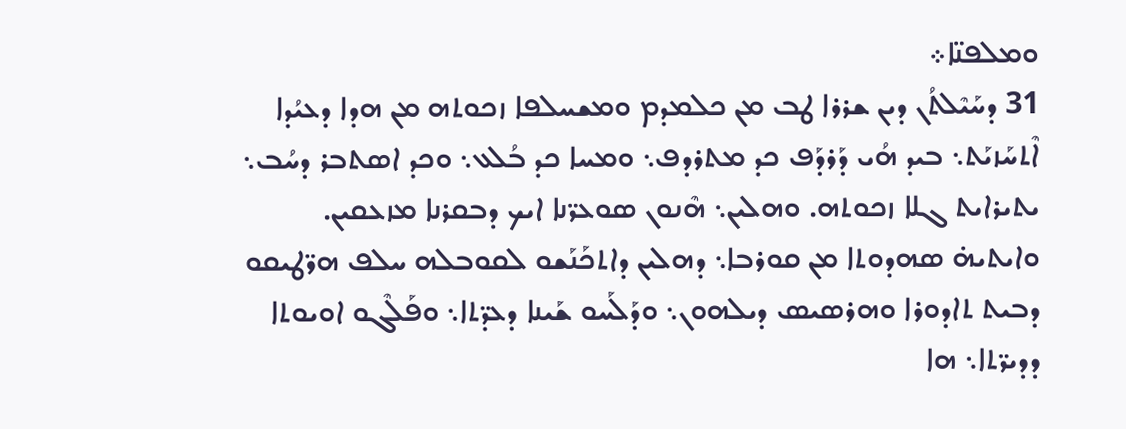ܘܡܠܦܢ̈ܐ܀
31 ܕܚܰܝܶܠܬܳܢ ܕܝܢ ܫܪܪܐ ܛܒ ܡܢ ܟܠܡܕܡ ܘܡܫܚܠܦܐ ܙܟܘܬܗ ܡܢ ܗܕܐ ܕܥܝܳܕܐ ܐܶܬܚܰܙܝܰܬ܆ ܒܝܕ ܗܳܝ ܕܰܪܕܰܦ ܟܕ ܡܬܪܕܦ܆ ܘܡܚܐ ܟܕ ܒܳܠܥ܆ ܘܟܕ ܐܣܬܒܪ ܕܚܳܒ܆ ܝܬܝܪܐܝܬ ܓܠܐ ܙܟܘܬܗ. ܘܗܠܝܢ܆ ܗܶܢܘܢ ܣܘܥܖ̈ܢܐ ܐܝܟ ܕܒܩܪܢܐ ܡܙܥܩܝܢ. ܘܐܝܬܝܗ̇ ܣܗܕܘܬܐ ܡܢ ܩܘܪܒܐ܆ ܕܗܠܝܢ ܕܐܬܟܰܢܰܫܘ ܠܩܘܒܠܗ ܚܠܦ ܗܖ̈ܛܝܩܘ ܕܒܝܬ ܬܐܕܘܪܐ ܘܗܪܣܝܣ ܕܝܠܗܘܢ܆ ܘܕܰܠܰܚܘ ܫܰܝܢܐ ܕܥܕ̈ܬܐ܆ ܘܦܰܠܶܓܘ ܐܘܝܘܬܐ ܕܕܝܖ̈ܬܐ܆ ܗܐ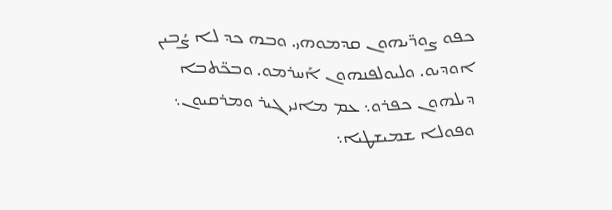ܟܦܘ ܨܘܖ̈ܝܗܘܢ ܩܕܡܘܗܝ. ܘܒܗ ܟܕ ܠܐ ܨܳܒܝܢ ܐܘܕܝܘ. ܘܠܝܘܠܦܢܗܘܢ ܐܰܚܪܡܘ. ܘܒܟ̈ܬܒܐ ܕܝܠܗܘܢ ܟܦܪܘ܆ ܥܡ ܡܐܢܝ ܓܝܪ ܘܡܪܩܝܘܢ܆ ܘܦܘܠܐ ܫܡܝܫܛܝܐ܆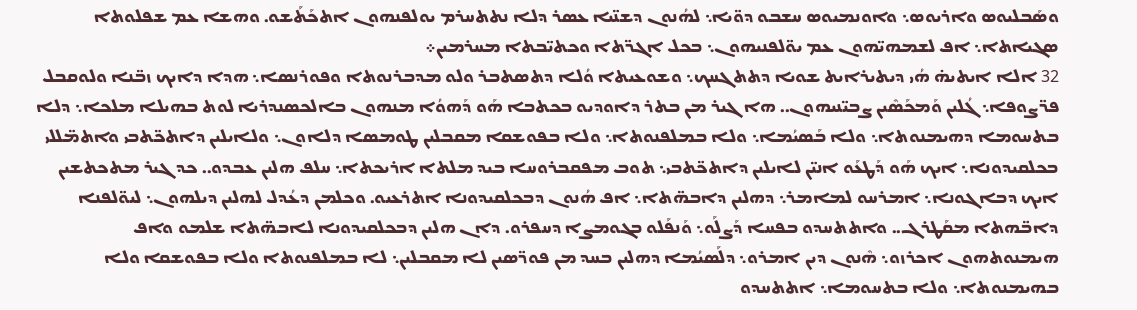ܘܣܰܒܠܝܘܣ ܘܐܪܝܘܣ܆ ܘܐܘܢܡܝܘܣ ܚܫܒܘ ܕܘ̈ܝܐ܆ ܠܗܳܢܘܢ ܕܫܢ̈ܝܐ ܥܣܪ ܕܠܐ ܢܬܬܚܪܡ ܝܘܠܦܢܗܘܢ ܐܬܟܰܬܰܫܘ. ܘܗܫܐ ܥܡ ܫܦܠܘܬܐ ܣܓܝܐܬܐ܆ ܐܦ ܠܫܡܗܝ̈ܗܘܢ ܥܡ ܝܘ̈ܠܦܢܝܗܘܢ܆ ܒܟܠ ܐܓܖ̈ܬܐ ܘܟܬܝ̈ܒܬܐ ܡܚܪܡܝܢ܀
32 ܐܠܐ ܐܝܬܝܗ̇ ܗܳܝ ܕܝܬܝܪܐܝܬ ܫܘܝܐ ܕܬܬܓܚܟ܆ ܘܫܘܥܝܬܐ ܘܳܠܐ ܕܬܣܬܒܪ ܘܠܘ ܡܕܒܪܢܘܬܐ ܘܦܘܪܢܣܐ܆ ܗܕܐ ܕܐܝܟ ܙܒ̈ܢܐ ܘܠܘܩܒܠ ܦܖ̈ܨܘܦܐ܆ ܓܳܠܝܢ ܘܰܡܟܰܣܶܝܢ ܨܒܝ̈ܢܝܗܘܢ.. ܗܐ ܓܝܪ ܡܢ ܒܬܪ ܕܐܘܕܝܘ ܒܟܬܒܐ ܗܰܘ ܕܰܗܘܳܐ ܡܢܗܘܢ ܒܐܠܟܣܢܕܪܝܐ ܠܘܬ ܒܗܝܠܐ ܡܠܟܐ܆ ܕܠܐ ܒܬܚܘܡܐ ܕܗܝܡܢܘܬܐ܆ ܘܠܐ ܒܰܣܝܳܡܐ܆ ܘܠܐ ܒܡܠܦܢܘܬܐ܆ ܘܠܐ ܒܦܘܫܩܐ ܡܩܒܠܝܢ ܛܘܡܣܐ ܕܠܐܘܢ܆ ܘܠܐܝܠܝܢ ܕܐܬܟ̈ܬܒܝ ܘܐܬܡ̈ܠܠܝ ܒܟܠܩܝܕܘܢܐ܆ ܐܝܟ ܗܰܘ ܕܰܛܥܰܘ ܐܢܝ̈ܢ ܠܐܝܠܝܢ ܕܐܬܟ̈ܬܒܝ܆ ܬܘܒ ܡܦܩܒܪܘܚܐ ܒܝܕ ܡܠܬܐ ܐܪܝܟܬܐ܆ ܚܠܦ ܗܠܝܢ ܥܒܕܘ.. ܟܕ ܓܝܪ ܡܬܟܬܫܝܢ ܐܝܟ ܕܒܐܓܘܢܐ܆ ܐܡܪܚܘ ܠܡܐܡܪ܆ ܕܗܠܝܢ ܕܐܒܗ̈ܬܐ܆ ܐܦ ܗܳܢܘܢ ܕܒܟܠܩܝܕܘܢܐ ܐܬܪܥܝܘ. ܘܟܠܡܢ ܕܥܳܕܠ ܠܗܠܝܢ ܕܝܠܗܘܢ܆ ܠܝܘ̈ܠܦܢܐ ܕܐܒ̈ܗܬܐ ܡܩܰܛܪܓ.. ܘܐܬܬܚܕܘ ܒܦܚܐ ܕܰܨܠܰܘ܆ ܘܰܢܦܰܠܘ ܒܓܘܡܨܐ ܕܚܦܪܘ. ܕܐܢ ܗܠܝܢ ܕܒܟܠܩܝܕܘܢܐ ܠܐܒܗ̈ܬܐ ܫܠܡܘ ܘܐܦ ܗܝܡܢܘܬܗܘܢ ܐܟܪܙܘ܆ ܗܶܢܘܢ ܕܝܢ ܐܡܪܘ܆ ܕܠܰܣܝܳܡܐ ܕܗܠܝܢ ܒܚܕ ܡܢ ܦܘܖ̈ܣܝܢ ܠܐ ܡܩܒܠܝܢ܆ ܠܐ ܒܡܠܦܢܘܬܐ ܘܠܐ ܒܦܘܫܩܐ ܘܠܐ ܒܗܝܡܢܘܬܐ܆ ܘܠܐ ܒܬܚܘܡܐ܆ ܐܬܬܚܕܘ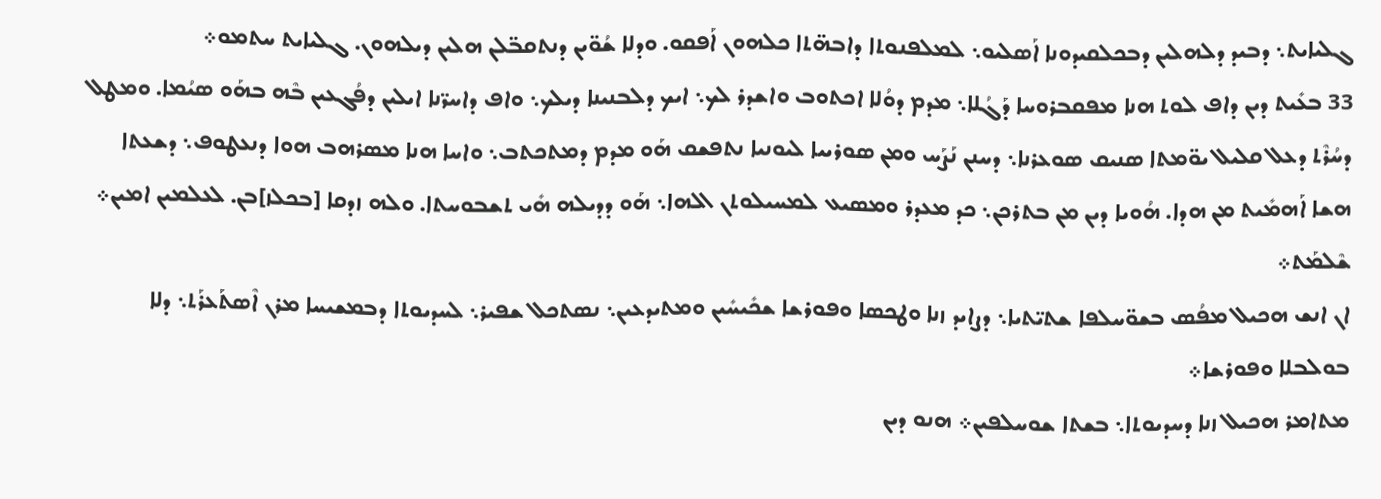ܓܠܝܐܝܬ܆ ܕܒܝܕ ܕܠܗܠܝܢ ܕܒܟܠܩܝܕܘܢܐ ܐܰܣܠܝܘ܆ ܠܡܠܦܢܘܬܐ ܕܐܒܗ̈ܬܐ ܟܠܗܘܢ ܐܰܦܩܘ. ܘܕܠܐ ܫܳܘ̈ܝܢ ܕܢܬܩܒ̈ܠܢ ܗܠܝܢ ܕܝܠܗܘܢ. ܓܠܝܐܝܬ ܚܬܡܘ܀
33 ܒܥܺܝܬ ܕܝܢ ܕܐܦ ܠܘܬ ܗܢܐ ܡܦܩܒܪܘܚܐ ܕܰܓܳܠܐ܆ ܡܕܡ ܕܘܳܠܐ ܐܟܬܘܒ ܘܐܫܕܪ ܠܟ܆ ܐܝܟ ܕܠܒܢܝܢܐ ܕܝܠܟ܆ ܘܐܦ ܕܐܚܖ̈ܢܐ ܐܝܠܝܢ ܕܦܳܓܥܝܢ ܒܶܗ ܒܗܰܘ ܣܝܳܡܐ. ܘܡܛܠ ܕܚܳܪܶܬ ܕܥܠ ܩܠܝܠ ܝܘ̈ܡܬܐ ܣܢܝܩ ܣܘܥܪܢܐ܆ ܕܚܢܢ ܢܰܨܰܚ ܘܡܢ ܣܘܪܝܝܐ ܠܝܘܢܝܐ ܢܬܦܫܩ ܗܰܘ ܡܕܡ ܕܡܬܟܬܒ܆ ܘܐܚܐ ܗܢܐ ܡܣܪܗܒ ܗܘܐ ܕܢܥܛܘܦ܆ ܕܫܥܬܐ ܗܫܐ ܐܰܗܡܺܝܬ ܡܢ ܗܕܐ. ܗܳܘܝܐ ܕܝܢ ܡܢ ܒܬܪܟܢ܆ ܟܕ ܡܥܕܪ ܘܡܣܝܥ ܠܡܚܝܠܘܬܢ ܐܠܗܐ܆ ܗܰܘ ܕܕܝܠܗ ܗܺܝ ܬܫܒܘܚܬܐ. ܘܠܗ ܙܕܩܐ [ܒܟܠܙ]ܒܢ. ܠܥܠܡܝܢ ܐܡܝܢ܀ ܫܶܠܡܰܬ܀
ܐܢ ܐܢܫ ܗܟܝܠ ܡܦܳܣ ܒܫܘ̈ܚܠܦܐ ܫܬܝ̈ܬܝܐ܆ ܕܨܐܝܕ ܙܢܐ ܘܛܟܣܐ ܘܦܘܪܫܐ ܫܟܺܝܚܺܝܢ ܘܡܬܝܕܥܝܢ܆ ܢܣܬܟܠ ܫܦܝܪ܆ ܠܚܕܝܘܬܐ ܕܒܡܫܝܚܐ ܡܪܢ ܐܶܣܬܰܥܪܰܬ܆ ܕܠܐ ܒܘܠܒܠܐ ܘܦܘܪܫܐ܀
ܡܬܐܡܪ ܗܟܝܠ ܙܢܐ ܕܚܕܝܘܬܐ܆ ܒܫܬܐ ܫܘܚܠܦܝܢ܀ ܗܢܘ ܕܝܢ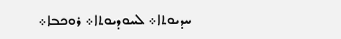ܚܕܝܘܬܐ܀ ܠܚܘܕܝܘܬܐ܀ ܪܘܟܒܐ܀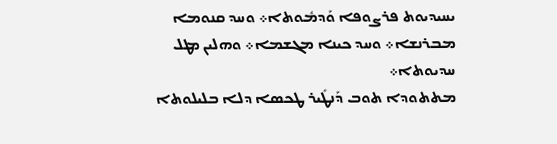ܝܚܝܕܝܘܬ ܦܪܨܘܦܐ ܘܰܕܡܽܘܬܐ܀ ܘܚܕ ܩܢܘܡܐ ܡܒܪܢܫܐ܀ ܘܚܕ ܟܝܢܐ ܡܓܫܡܐ܀ ܘܗܠܝܢ ܡܛܠ ܚܕܝܘܬܐ܀
ܡܬܬܘܕܐ ܬܘܒ ܕܰܢܛܺܝܪ ܛܟܣܐ ܕܠܐ ܒܠܝܠܘܬܐ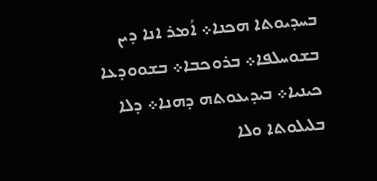ܒܚܕܝܘܬܐ ܗܟܢܐ܀ ܐܳܡܪ ܐܢܐ ܕܝܢ ܒܫܘܚܠܦܐ܀ ܒܪܘܟܒܐ܀ ܒܫܘܘܕܥܐ ܟܝܢܝܐ܀ ܒܝܕܝܥܘܬܗ ܕܗܢܐ܀ ܕܠܐ ܒܠܝܠܘܬܐ ܘܠܐ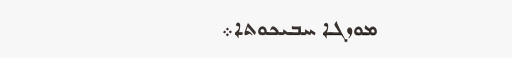ܡܘܙܓܐ ܚܒܝܟܘܬܐ܀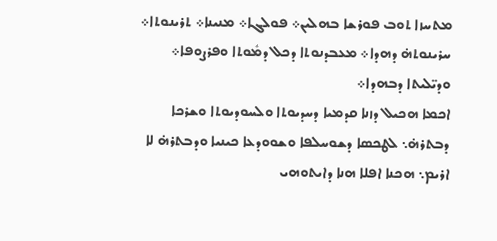ܡܬܚܙܐ ܬܘܒ ܦܘܪܫܐ ܒܗܠܝܢ܀ ܦܘܠܓܐ܀ ܡܢܝܢܐ܀ ܬܪܝܢܘܬܐ܀ ܚܪܝܢܘܬܗ̇ ܕܗܕܐ܀ ܡܥܒܕܢܘܬܐ ܕܟܠ ܕܡܽܘܬܐ ܘܦܪܨܘܦܐ܀ ܘܕܝ̈ܠܝܬܐ ܕܒܗܕܐ܀
ܐܟܡܐ ܗܟܝܠ ܕܙܢܐ ܩܕܡܝܐ ܕܚܕܝܘܬܐ ܘܠܚܘܕܝܘܬܐ ܘܫܪܟܐ ܕܒܬܪܗ̇܆ ܠܛܟܣܐ ܕܫܘܚܠܦܐ ܘܫܘܘܕܥܐ ܟܝܢܝܐ ܘܕܒܬܪܗ̇ ܠܐ ܐܪܝܡ܆ ܗܟܢܐ ܐܦܠܐ ܗܢܐ ܕܐܝܬܘܗܝ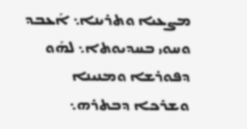ܡܨܥܝܐ ܘܬܪܝܢܐ܆ ܐܰܥܒܕ ܘܚܘܝ ܒܚܕܝܘܬܐ܆ ܠܗܰܘ ܕܦܘܪܫܐ ܘܡܢܝܢܐ ܘܫܪܟܐ ܕܒܬܪܗ܆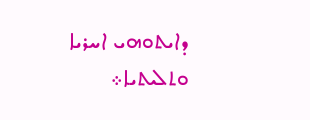ܕܐܝܬܘܗܝ ܐܚܪܝܐ ܘܬܠܝܬܝܐ܀